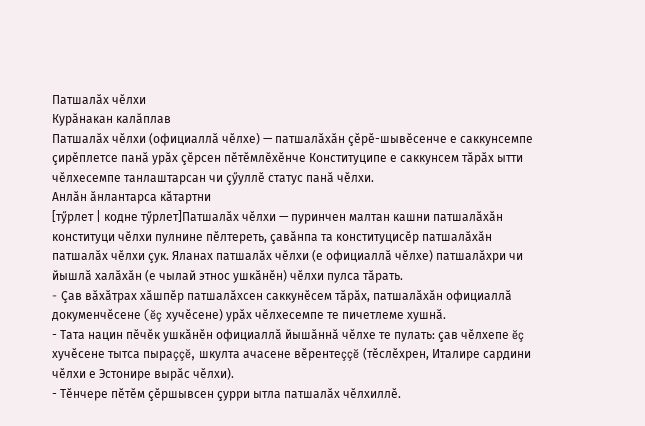Патшалăх чĕлхи
Курӑнакан калӑплав
Патшалăх чĕлхи (официаллă чĕлхе) — патшалăхăн çĕрĕ-шывĕсенче е саккунсемпе çирĕплетсе панă урăх çĕрсен пĕтĕмлĕхĕнче Конституципе е саккунсем тăрăх ытти чĕлхесемпе танлаштарсан чи çӳуллĕ статус панă чĕлхи.
Анлăн ăнлантарса кăтартни
[тӳрлет | кодне тӳрлет]Патшалăх чĕлхи — пуринчен малтан кашни патшалăхăн конституци чĕлхи пулнине пĕлтереть, çавăнпа та конституцисĕр патшалăхăн патшалăх чĕлхи çук. Яланах патшалăх чĕлхи (е официаллă чĕлхе) патшалăхри чи йышлă халăхăн (е чылай этнос ушкăнĕн) чĕлхи пулса тăрать.
- Çав вăхăтрах хăшпĕр патшалăхсен саккунĕсем тăрăх, патшалăхăн официаллă докуменчĕсене (ĕç хучĕсене) урăх чĕлхесемпе те пичетлеме хушнă.
- Тата нацин пĕчĕк ушкăнĕн официаллă йышăннă чĕлхе те пулать: çав чĕлхепе ĕç хучĕсене тытса пыраççĕ, шкулта ачасене вĕрентеççĕ (тĕслĕхрен, Италире сардини чĕлхи е Эстонире вырăс чĕлхи).
- Тĕнчере пĕтĕм çĕршывсен çурри ытла патшалăх чĕлхиллĕ.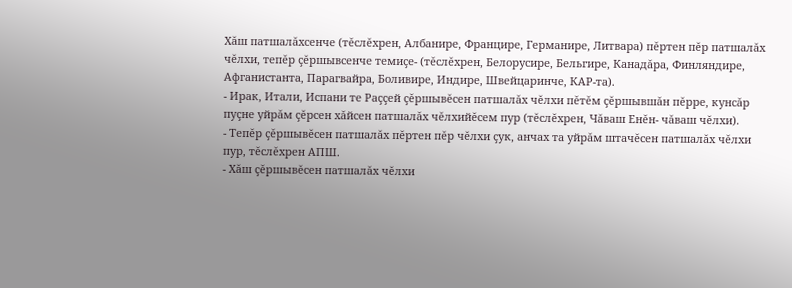Хăш патшалăхсенче (тĕслĕхрен, Албанире, Францире, Германире, Литвара) пĕртен пĕр патшалăх чĕлхи, тепĕр çĕршывсенче темиçе- (тĕслĕхрен, Белорусире, Бельгире, Канадăра, Финляндире, Афганистанта, Парагвайра, Боливире, Индире, Швейцаринче, КАР-та).
- Ирак, Итали, Испани те Раççей çĕршывĕсен патшалăх чĕлхи пĕтĕм çĕршывшăн пĕрре, кунсăр пуçне уйрăм çĕрсен хăйсен патшалăх чĕлхийĕсем пур (тĕслĕхрен, Чăваш Енĕн- чăваш чĕлхи).
- Тепĕр çĕршывĕсен патшалăх пĕртен пĕр чĕлхи çук, анчах та уйрăм штачĕсен патшалăх чĕлхи пур, тĕслĕхрен АПШ.
- Хăш çĕршывĕсен патшалăх чĕлхи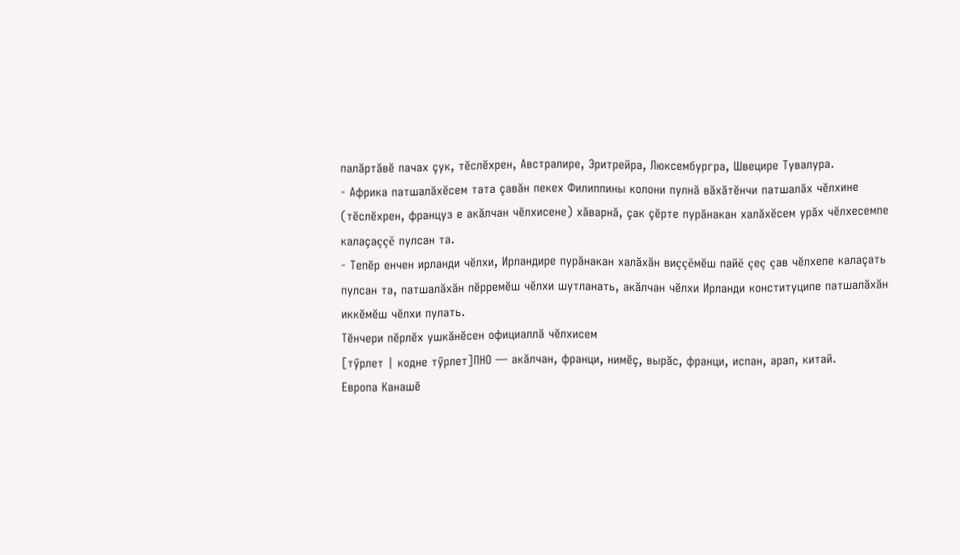палăртăвĕ пачах çук, тĕслĕхрен, Австралире, Эритрейра, Люксембургра, Швецире Тувалура.
- Африка патшалăхĕсем тата çавăн пекех Филиппины колони пулнă вăхăтĕнчи патшалăх чĕлхине (тĕслĕхрен, француз е акăлчан чĕлхисене) хăварнă, çак çĕрте пурăнакан халăхĕсем урăх чĕлхесемпе калаçаççĕ пулсан та.
- Тепĕр енчен ирланди чĕлхи, Ирландире пурăнакан халăхăн виççĕмĕш пайĕ çеç çав чĕлхепе калаçать пулсан та, патшалăхăн пĕрремĕш чĕлхи шутланать, акăлчан чĕлхи Ирланди конституципе патшалăхăн иккĕмĕш чĕлхи пулать.
Тĕнчери пĕрлĕх ушкăнĕсен официаллă чĕлхисем
[тӳрлет | кодне тӳрлет]ПНО — акăлчан, франци, нимĕç, вырăс, франци, испан, арап, китай.
Европа Канашĕ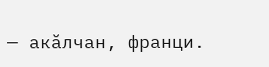— акăлчан, франци.